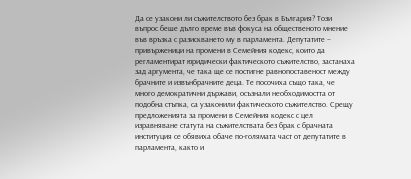Да се узакони ли съжителството без брак в България? Този въпрос беше дълго време във фокуса на общественото мнение във връзка с разискването му в парламента. Депутатите – привърженици на промени в Семейния кодекс, които да регламентират юридически фактическото съжителство, застанаха зад аргумента, че така ще се постигне равнопоставеност между брачните и извънбрачните деца. Те посочиха също така, че много демократични държави, осъзнали необходимостта от подобна стъпка, са узаконили фактическото съжителство. Срещу предложенията за промени в Семейния кодекс с цел изравняване статута на съжителствата без брак с брачната институция се обявиха обаче по-голямата част от депутатите в парламента, както и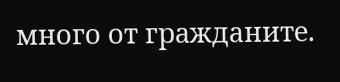много от гражданите.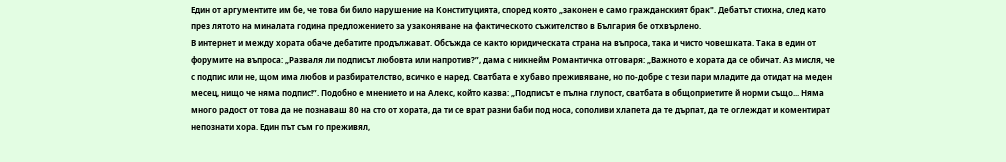Един от аргументите им бе, че това би било нарушение на Конституцията, според която „законен е само гражданският брак". Дебатът стихна, след като през лятото на миналата година предложението за узаконяване на фактическото съжителство в България бе отхвърлено.
В интернет и между хората обаче дебатите продължават. Обсъжда се както юридическата страна на въпроса, така и чисто човешката. Така в един от форумите на въпроса: „Разваля ли подписът любовта или напротив?”, дама с никнейм Романтичка отговаря: „Важното е хората да се обичат. Аз мисля, че с подпис или не, щом има любов и разбирателство, всичко е наред. Сватбата е хубаво преживяване, но по-добре с тези пари младите да отидат на меден месец, нищо че няма подпис!”. Подобно е мнението и на Алекс, който казва: „Подписът е пълна глупост, сватбата в общоприетите й норми също... Няма много радост от това да не познаваш 80 на сто от хората, да ти се врат разни баби под носа, сополиви хлапета да те дърпат, да те оглеждат и коментират непознати хора. Един път съм го преживял,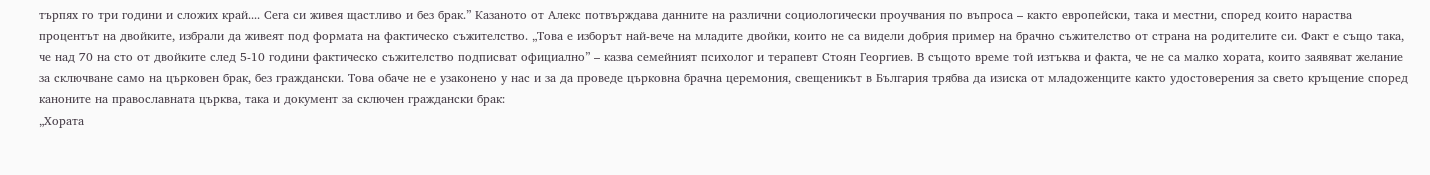търпях го три години и сложих край.... Сега си живея щастливо и без брак.” Казаното от Алекс потвърждава данните на различни социологически проучвания по въпроса – както европейски, така и местни, според които нараства процентът на двойките, избрали да живеят под формата на фактическо съжителство. „Това е изборът най-вече на младите двойки, които не са видели добрия пример на брачно съжителство от страна на родителите си. Факт е също така, че над 70 на сто от двойките след 5-10 години фактическо съжителство подписват официално” – казва семейният психолог и терапевт Стоян Георгиев. В същото време той изтъква и факта, че не са малко хората, които заявяват желание за сключване само на църковен брак, без граждански. Това обаче не е узаконено у нас и за да проведе църковна брачна церемония, свещеникът в България трябва да изиска от младоженците както удостоверения за свето кръщение според каноните на православната църква, така и документ за сключен граждански брак:
„Хората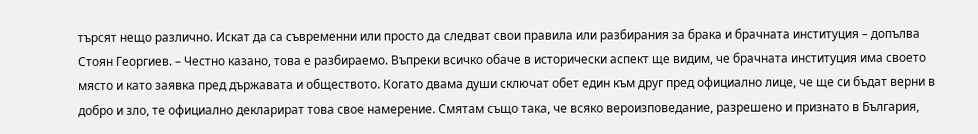търсят нещо различно. Искат да са съвременни или просто да следват свои правила или разбирания за брака и брачната институция – допълва Стоян Георгиев. – Честно казано, това е разбираемо. Въпреки всичко обаче в исторически аспект ще видим, че брачната институция има своето място и като заявка пред държавата и обществото. Когато двама души сключат обет един към друг пред официално лице, че ще си бъдат верни в добро и зло, те официално декларират това свое намерение. Смятам също така, че всяко вероизповедание, разрешено и признато в България,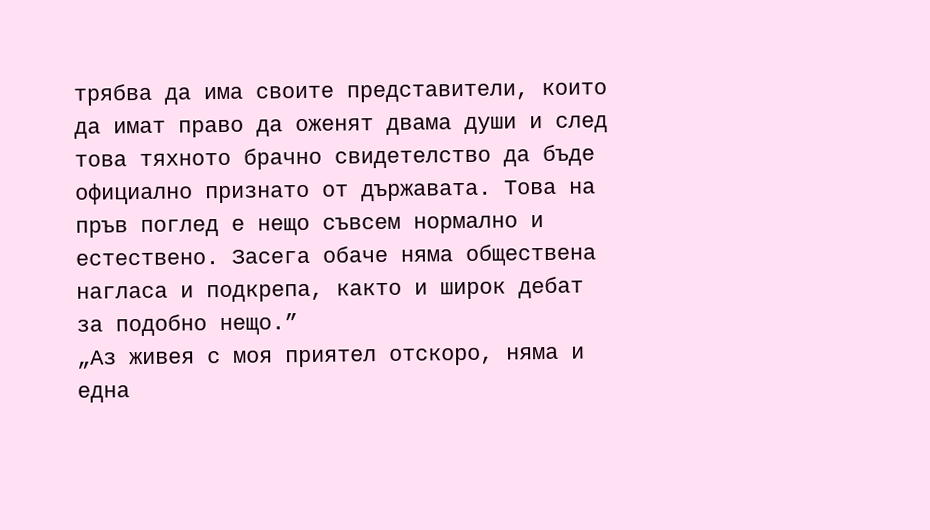трябва да има своите представители, които да имат право да оженят двама души и след това тяхното брачно свидетелство да бъде официално признато от държавата. Това на пръв поглед е нещо съвсем нормално и естествено. Засега обаче няма обществена нагласа и подкрепа, както и широк дебат за подобно нещо.”
„Аз живея с моя приятел отскоро, няма и една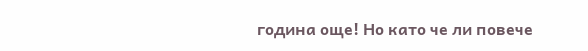година още! Но като че ли повече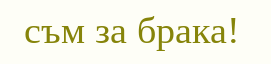съм за брака!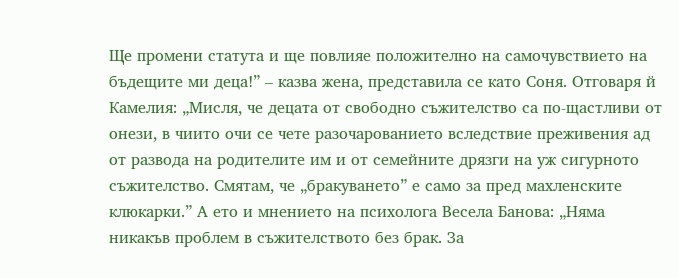Ще промени статута и ще повлияе положително на самочувствието на бъдещите ми деца!” – казва жена, представила се като Соня. Отговаря й Камелия: „Мисля, че децата от свободно съжителство са по-щастливи от онези, в чиито очи се чете разочарованието вследствие преживения ад от развода на родителите им и от семейните дрязги на уж сигурното съжителство. Смятам, че „бракуването” е само за пред махленските клюкарки.” А ето и мнението на психолога Весела Банова: „Няма никакъв проблем в съжителството без брак. За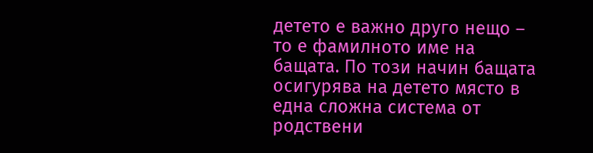детето е важно друго нещо – то е фамилното име на бащата. По този начин бащата осигурява на детето място в една сложна система от родствени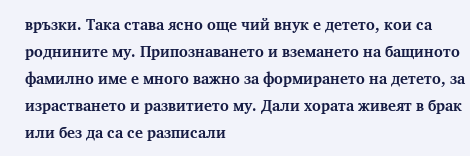връзки. Така става ясно още чий внук е детето, кои са роднините му. Припознаването и вземането на бащиното фамилно име е много важно за формирането на детето, за израстването и развитието му. Дали хората живеят в брак или без да са се разписали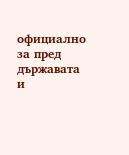официално за пред държавата и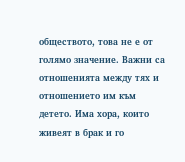обществото, това не е от голямо значение. Важни са отношенията между тях и отношението им към детето. Има хора, които живеят в брак и го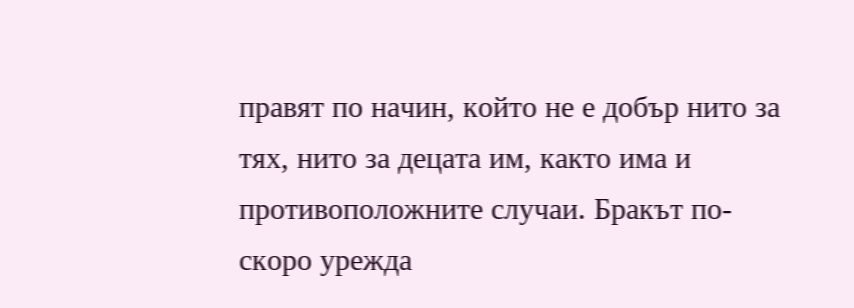правят по начин, който не е добър нито за тях, нито за децата им, както има и противоположните случаи. Бракът по-скоро урежда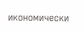икономически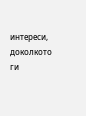интереси, доколкото ги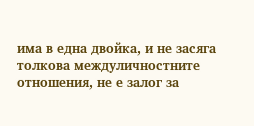има в една двойка, и не засяга толкова междуличностните отношения, не е залог за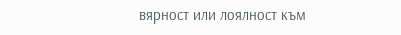вярност или лоялност към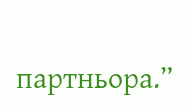партньора.”